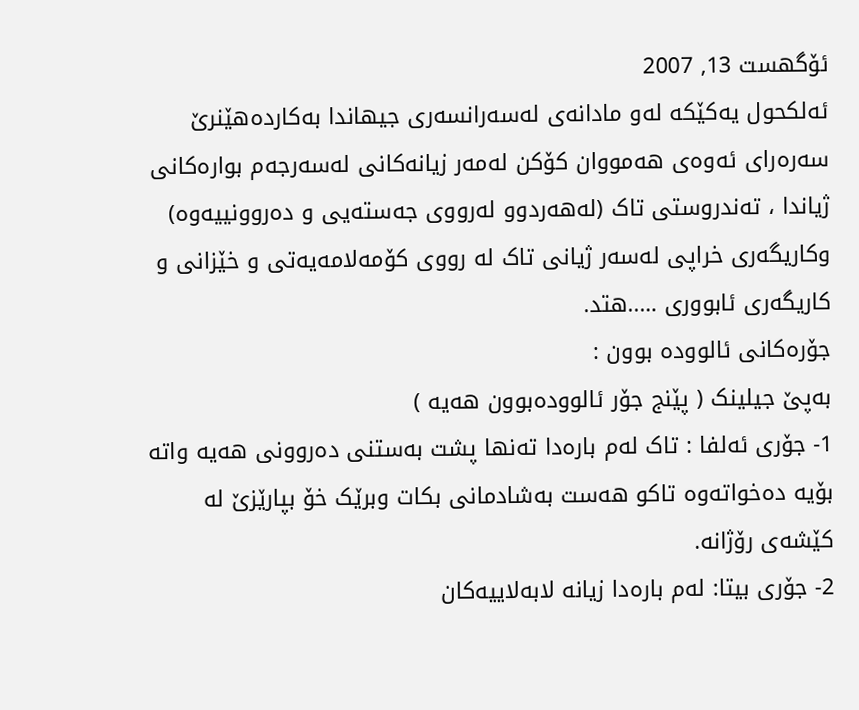ئۆگهست 13, 2007
ئەلکحول یەکێکە لەو مادانەی لەسەرانسەری جیهاندا بەکاردەهێنرێ سەرەرای ئەوەی هەمووان کۆکن لەمەر زیانەکانی لەسەرجەم بوارەکانی ژیاندا ، تەندروستی تاک (لەهەردوو لەرووی جەستەیی و دەروونییەوە) وکاریگەری خراپی لەسەر ژیانی تاک لە رووی کۆمەلامەیەتی و خێزانی و کاریگەری ئابووری …..هتد.
جۆرەکانی ئالوودە بوون :
بەپێ جیلینک ( پێنج جۆر ئالوودەبوون هەیە )
1- جۆری ئەلفا : تاک لەم بارەدا تەنها پشت بەستنی دەروونی هەیە واتە بۆیە دەخواتەوە تاکو هەست بەشادمانی بکات وبرێک خۆ بپارێزێ لە کێشەی رۆژانە.
2- جۆری بیتا: لەم بارەدا زیانە لابەلاییەکان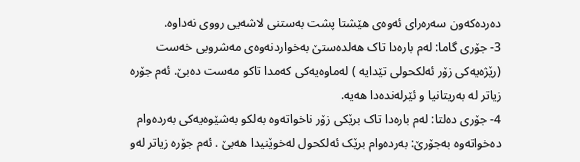دەردەکەون سەرەرای ئەوەی هێشتا پشت بەستنی لاشەیی رووی نەداوە.
3- جۆری گاما: لەم بارەدا تاک هەلدەستێ بەخواردنەوەی مەشروبی خەست (رێژەیەکی زۆر ئەلکحولی تێدایە ) لەماوەیەکی کەمدا تاکو مەست دەبێ. ئەم جۆرە زیاتر لە بەریتانیا و ئێرلەندەدا هەیە.
4- جۆری دەلتا: لەم بارەدا تاک برێکی زۆر ناخواتەوە بەلکو بەشێوەیەکی بەردەوام دەخواتەوە بەجۆرێ: بەردەوام برێک ئەلکحول لەخوێنیدا هەبێ . ئەم جۆرە زیاتر لەو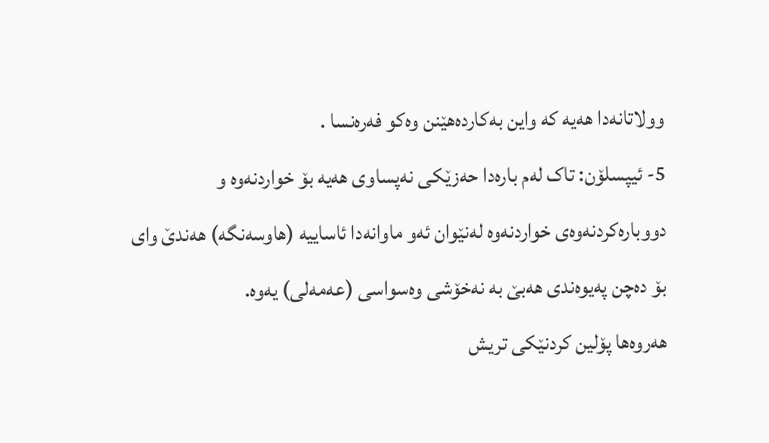وولاتانەدا هەیە کە واین بەکاردەهێنن وەکو فەرەنسا .
5- ئیپسلۆن: تاک لەم بارەدا حەزێکی نەپساوی هەیە بۆ خواردنەوە و دووبارەکردنەوەی خواردنەوە لەنێوان ئەو ماوانەدا ئاساییە (هاوسەنگە) هەندێ وای بۆ دەچن پەیوەندی هەبێ بە نەخۆشی وەسواسی (عەمەلی) یەوە.
هەروەها پۆلین کردنێکی تریش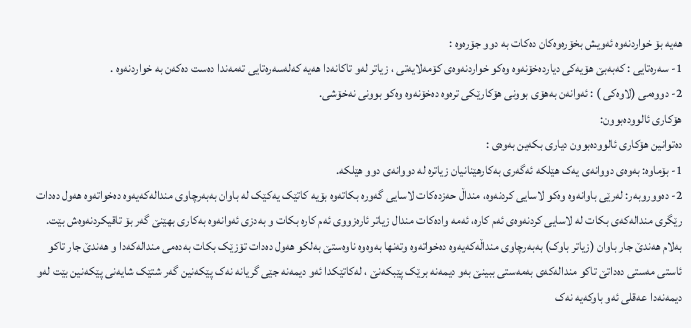هەیە بۆ خواردنەوە ئەویش بخۆرەوەکان دەکات بە دوو جۆرەوە :
1- سەرەتایی : کەبەبێ هۆیەکی دیاردەخۆنەوە وەکو خواردنەوەى کۆمەلایەتی ، زیاتر لەو تاکانەدا هەیە کەلەسەرەتایی تەمەندا دەست دەکەن بە خواردنەوە .
2- دووەمی (لاوەکی ) : ئەوانەن بەهۆی بوونی هۆکارێکی ترەوە دەخۆنەوە وەکو بوونی نەخۆشی.
هۆکاری ئالوودەبوون:
دەتوانین هۆکاری ئالوودەبوون دیاری بکەین بەوەی :
1- بۆماوە: بەوەی دووانەی یەک هێلکە ئەگەری بەکارهێنانیان زیاترە لە دووانەی دوو هێلکە.
2- دەووروبەر: لەرێی باوانەوە وەکو لاسایی کردنەوە، منداڵ حەزدەکات لاسایی گەورە بکاتەوە بۆیە کاتێک یەکێک لە باوان بەبەرچاوی مندالەکەیەوە دەخواتەوە هەول دەدات رێگری مندالەکەی بکات لە لاسایی کردنەوەى ئەم کارە، ئەمە وادەکات مندال زیاتر ئارەزووی ئەم کارە بکات و بەدزی ئەوانەوە بەکاری بهێنێ گەر بۆ تاقیکردنەوەش بێت. بەلام هەندێ جار باوان (زیاتر باوک) بەبەرچاوی منداڵەکەیەوە دەخواتەوە وتەنها بەوەوە ناوەستێ بەلکو هەول دەدات تۆزێک بکات بەدەمی مندالەکەدا و هەندێ جار تاکو ئاستی مەستی دەداتێ تاکو مندالەکەی بەمەستی ببینێ بەو دیمەنە برێک پێبکەنێ ، لەکاتێکدا ئەو دیمەنە جێی گریانە نەک پێکەنین گەر شتێک شایەنی پێکەنین بێت لەو دیمەنەدا عەقلی ئەو باوکەیە نەک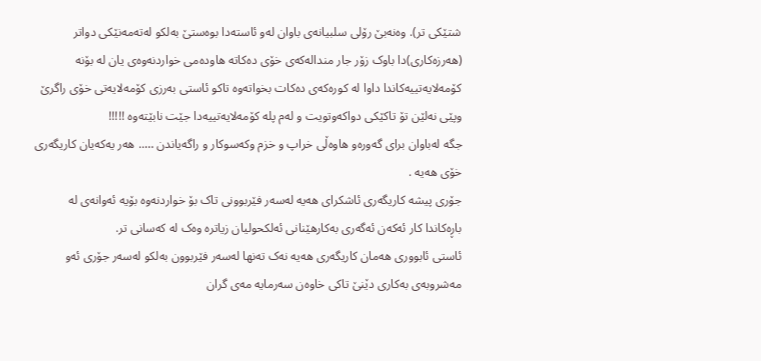شتێکی تر). وەنەبێ رۆلی سلبیانەی باوان لەو ئاستەدا بوەستێ بەلکو لەتەمەنێکی دواتر (هەرزەکاری)دا باوک زۆر جار مندالەکەی خۆی دەکاتە هاودەمی خواردنەوەی یان لە بۆنە کۆمەلایەتییەکاندا داوا لە کورەکەی دەکات بخواتەوە تاکو ئاستی بەرزی کۆمەلایەتی خۆی راگرێ وپێی نەلێن تۆ تاکێکی دواکەوتویت و لەم پلە کۆمەلایەتییەدا جێت نابێتەوە !!!!!
جگە لەباوان برای گەورەو هاوەڵی خراپ و خزم وکەسوکار و راگەیاندن ….. هەر یەکەیان کاریگەری خۆی هەیە .
جۆری پیشە کاریگەری ئاشکرای هەیە لەسەر فێربوونی تاک بۆ خواردنەوە بۆیە ئەوانەی لە باڕەکاندا کار ئەکەن ئەگەری بەکارهێنانی ئەلکحولیان زیاترە وەک لە کەسانی تر.
ئاستی ئابووری هەمان کاریگەری هەیە نەک تەنها لەسەر فێربوون بەلکو لەسەر جۆری ئەو مەشروبەی بەکاری دێنێ تاکی خاوەن سەرمایە مەی گران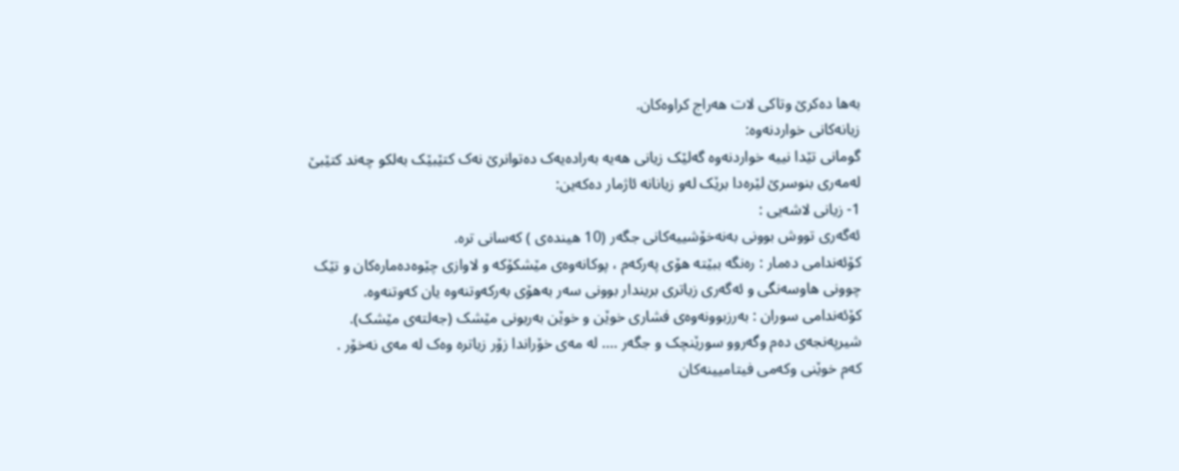بەها دەکرێ وتاکی لات هەراج کراوەکان.
زیانەکانی خواردنەوە:
گومانی تێدا نییە خواردنەوە گەلێک زیانی هەیە بەرادەیەک دەتوانرێ نەک کتێبێک بەلکو چەند کتێبێ لەمەری بنوسرێ لێرەدا برێک لەو زیانانە ئاژمار دەکەین:
1- زیانی لاشەیی :
ئەگەری تووش بوونی بەنەخۆشییەکانی جگەر (10 هیندەی ) کەسانی ترە.
کۆئەندامی دەمار : رەنگە ببێتە هۆی پەرکەم ، پوکانەوەی مێشکۆکە و لاوازی چێوەدەمارەکان و تێک چوونی هاوسەنگی و ئەگەری زیاتری بریندار بوونی سەر بەهۆی بەرکەوتنەوە یان کەوتنەوە.
کۆئەندامی سوران : بەرزبوونەوەی فشاری خوێن و خوێن بەربونی مێشک (جەلتەی مێشک).
شیرپەنجەی دەم وگەروو سورێنچک و جگەر …. لە مەی خۆراندا زۆر زیاترە وەک لە مەی نەخۆر .
کەم خوێنی وکەمی فیتامیینەکان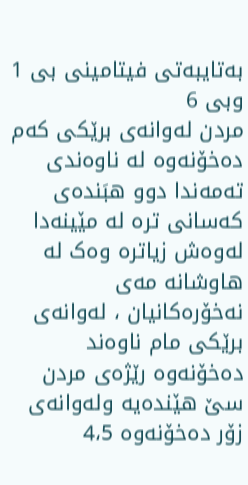بەتایبەتی فیتامینی بی 1 وبی 6
مردن لەوانەی برێکی کەم دەخۆنەوە لە ناوەندی تەمەندا دوو هبَندەی کەسانی ترە لە مێینەدا لەوەش زیاترە وەک لە هاوشانە مەی نەخۆرەکانیان ، لەوانەی برێکی مام ناوەند دەخۆنەوە رێژەی مردن سێ هێندەیە ولەوانەی زۆر دەخۆنەوە 4،5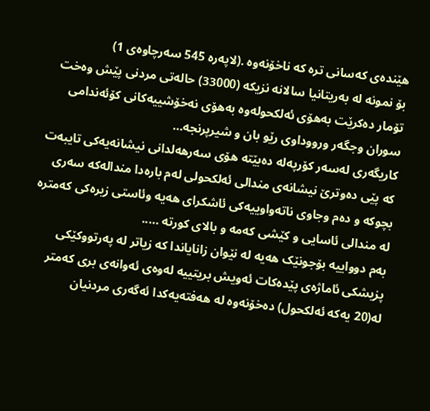هێندەی کەسانی ترە کە ناخۆنەوە .(لاپەرە 545 سەرچاوەی 1)
بۆ نمونە لە بەریتانیا سالانە نزیکە (33000) حالەتی مردنی پێش وەخت تۆمار دەکرێت بەهۆی ئەلکحولەوە بەهۆی نەخۆشییەکانی کۆئەندامی سوران وجگەر ورووداوی رێو بان و شیرپرنجە…
کاریگەری لەسەر کۆرپەلە دەبێتە هۆی سەرهەلدانی نیشانەیەکی تایبەت کە پێی دەوترێ نیشانەی مندالی ئەلکحولی لەم بارەدا مندالەکە سەری بچوکە و دەم وجاوی ناتەواوییەکی ئاشکرای هەیە وئاستی زیرەکی کەمترە لە مندالی ئاسایی و کێشی کەمە و بالای کورتە …..
بەم دوواییە بۆجونێک هەیە لە نێوان زانایاندا کە زیاتر لە پەرتووکێکی پزیشکی ئاماژەی پێدەکات ئەویش بریتییە لەوەی ئەوانەی بری کەمتر لە(20 یەکە ئەلکحول) دەخۆنەوە لە هەفتەیەکدا ئەگەری مردنیان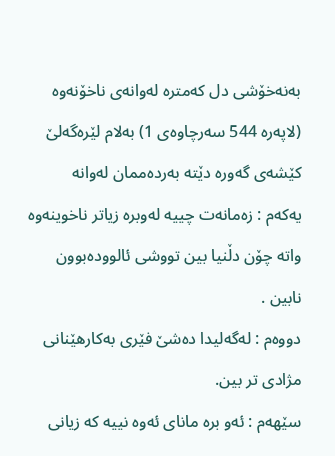بەنەخۆشی دل کەمترە لەوانەی ناخۆنەوە (لاپەرە 544 سەرچاوەی 1) بەلام لێرەگەلێ کێشەی گەورە دێتە بەردەممان لەوانە
یەکەم : زەمانەت چییە لەوبرە زیاتر ناخوینەوە واتە چۆن دڵنیا بین تووشی ئالوودەبوون نابین .
دووەم : لەگەلیدا دەشێ فێری بەکارهێنانی مژادی تر بین.
سێهەم : ئەو برە مانای ئەوە نییە کە زیانی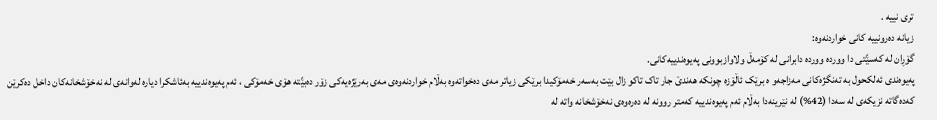تری نییە .
زیانە دەرونییە کانی خواردنەوە:
گۆڕان لە کەسێًتی دا ووردە ووردە دابرانی لە کۆمەڵ ولاوازبوونی پەیوەندییەکانی.
پەیوەندی ئەلکحول بە تەنگژەکانی مەزاجەو ە برێک ئاڵۆزە چونکە هەندێ جار تاک تاکو زال بێت بەسەر خەمۆکیدا برێکی زیاتر مەی دەخواتەوە بەڵام خواردنەوەی مەی بەرێژەیەکی زۆر دەبێًتە هۆی خەمۆکی ، ئەم پەیوەندییە بەئاشکرا دیارە لەوانەی لە نەخۆشخانەکان داخل دەکرێن کەدەگاتە نزیکەی لە سەدا (42%) لە نێرینەدا بەڵام ئەم پەیوەندییە کەمتر روونە لە دەرەوەی نەخۆشخانە واتە لە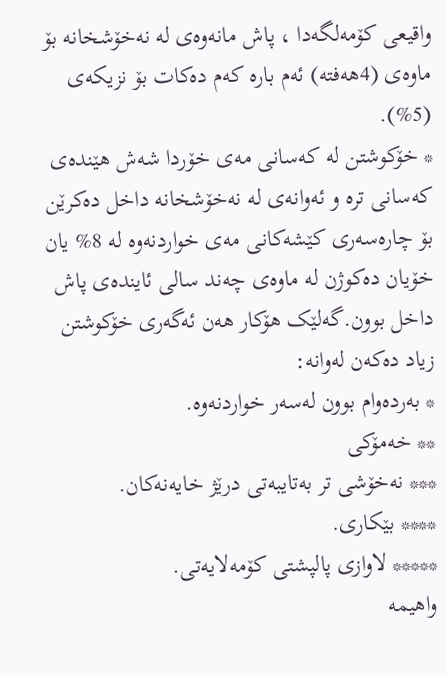واقیعی کۆمەلگەدا ، پاش مانەوەی لە نەخۆشخانە بۆ ماوەی (4هەفتە) ئەم بارە کەم دەکات بۆ نزیکەی (5%).
* خۆکوشتن لە کەسانی مەی خۆردا شەش هێندەی کەسانی ترە و ئەوانەی لە نەخۆشخانە داخل دەکرێن بۆ چارەسەری کێشەکانی مەی خواردنەوە لە 8% یان خۆیان دەکوژن لە ماوەی چەند سالی ئایندەی پاش داخل بوون.گەلێک هۆکار هەن ئەگەری خۆکوشتن زیاد دەکەن لەوانە:
* بەردەوام بوون لەسەر خواردنەوە.
** خەمۆکی
*** نەخۆشی تر بەتایبەتی درێژ خایەنەکان.
**** بێکاری.
***** لاوازی پالپشتی کۆمەلایەتی.
واهیمە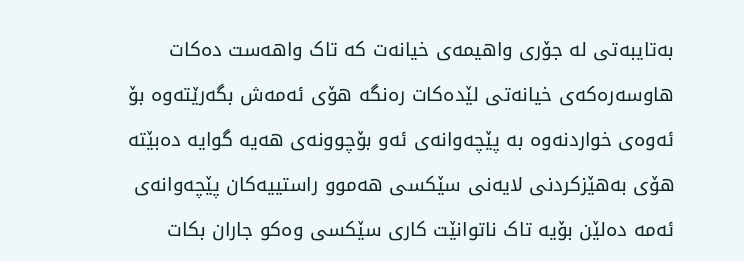بەتایبەتی لە جۆری واهیمەی خیانەت کە تاک واهەست دەکات هاوسەرەکەی خیانەتی لێدەکات رەنگە هۆی ئەمەش بگەرێتەوە بۆ ئەوەی خواردنەوە بە پێچەوانەی ئەو بۆچوونەی هەیە گوایە دەبێتە هۆی بەهێزکردنی لایەنی سێکسی هەموو راستییەکان پێچەوانەی ئەمە دەلێن بۆیە تاک ناتوانێت کاری سێکسی وەکو جاران بکات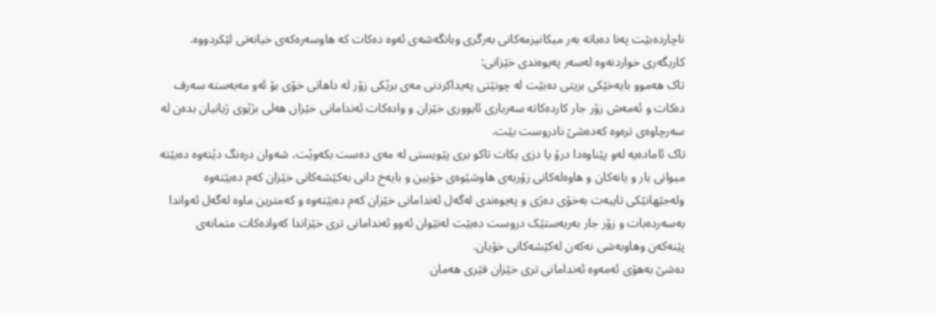ناچاردەبێت پەنا دەباتە بەر میکانیزمەکانی بەرگری وبانگەشەی ئەوە دەکات کە هاوسەرەکەی خیانەتی لێکردووە.
کاریگەری خواردنەوە لەسەر پەیوەندی خێزانی:
تاک هەموو بایەخێکی بریتی دەبێت لە چونێتی پەیداکردنی مەی برێکی زۆر لە داهاتی خۆی بۆ ئەو مەبەستە سەرف دەکات و ئەمەش زۆر جار کاردەکاتە سەرباری ئابووری خێزان و وادەکات ئەندامانی خێزان هەلی بژێوی ژیانیان بدەن لە سەرچاوەی ترەوە کەدەشێ نادروست بێت.
تاک ئامادەیە لەو پێناوەدا درۆ یا دزی بکات تاکو بری پێویستی لە مەی دەست بکەوێت، شەوان درەنگ دێتەوە دەبێتە میوانی بار و یانەکان و هاوەلەکانی زۆربەی هاوشێوەی خۆیین و بایەخ دانی بەکێشەکانی خێزان کەم دەبێتەوە ولەجێهانێکی تایبەت بەخۆی دەژی و پەیوەندی لەگەل ئەندامانی خێزان کەم دەبێتەوە و کەمترین ماوە لەگەل ئەواندا بەسەردەبات و زۆر جار بەربەستێک دروست دەبێت لەنێوان ئەوو ئەندامانی تری خێزاندا کەوادەکات متمانەی پێنەکەن وهاوبەشی نەکەن لەکێشەکانی خۆیان.
دەشێ بەهۆی ئەمەوە ئەندامانی تری خێزان فێری هەمان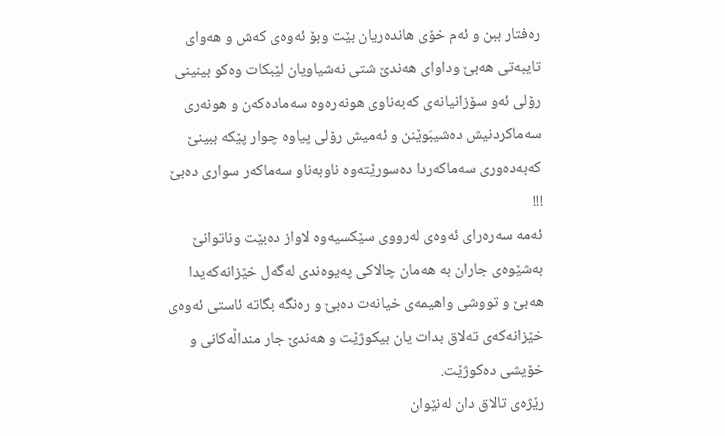رەفتار ببن و ئەم خۆی هاندەریان بێت وبۆ ئەوەی کەش و هەوای تایبەتی هەبێ وداوای هەندێ شتی نەشیاویان لێبکات وەکو بینینی رۆلی ئەو سۆزانیانەی کەبەناوی هونەرەوە سەمادەکەن و هونەری سەماکردنیش دەشیبَوێنن و ئەمیش رۆلی پیاوە چوار پێکە ببینێ کەبەدەوری سەماکەردا دەسورێتەوە ناوبەناو سەماکەر سواری دەبێ !!!
ئەمە سەرەرای ئەوەی لەرووی سێکسیەوە لاواز دەبێت وناتوانێ بەشێوەی جاران بە هەمان چالاکی پەیوەندی لەگەل خێزانەکەیدا هەبێ و تووشی واهیمەی خیانەت دەبێ و رەنگە بگاتە ئاستی ئەوەی خێزانەکەی تەلاق بدات یان بیکوژێت و هەندێ جار منداڵەکانی و خۆیشی دەکوژێت.
رێژەی تالاق دان لەنێوان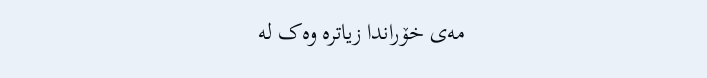مەی خۆراندا زیاترە وەک لە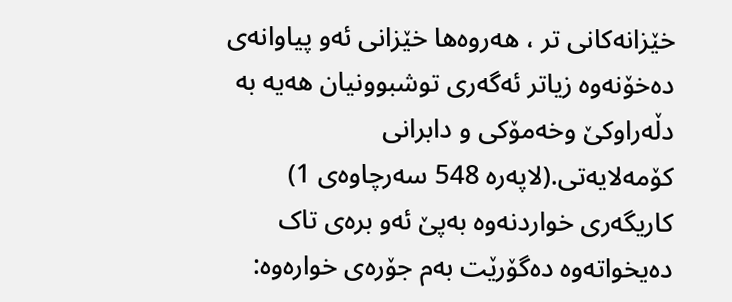خێزانەکانی تر ، هەروەها خێزانی ئەو پیاوانەی دەخۆنەوە زیاتر ئەگەری توشبوونیان هەیە بە دڵەراوکێ وخەمۆکی و دابرانی کۆمەلایەتی.(لاپەرە 548 سەرچاوەی 1)
کاریگەری خواردنەوە بەپێ ئەو برەی تاک دەیخواتەوە دەگۆرێت بەم جۆرەی خوارەوە: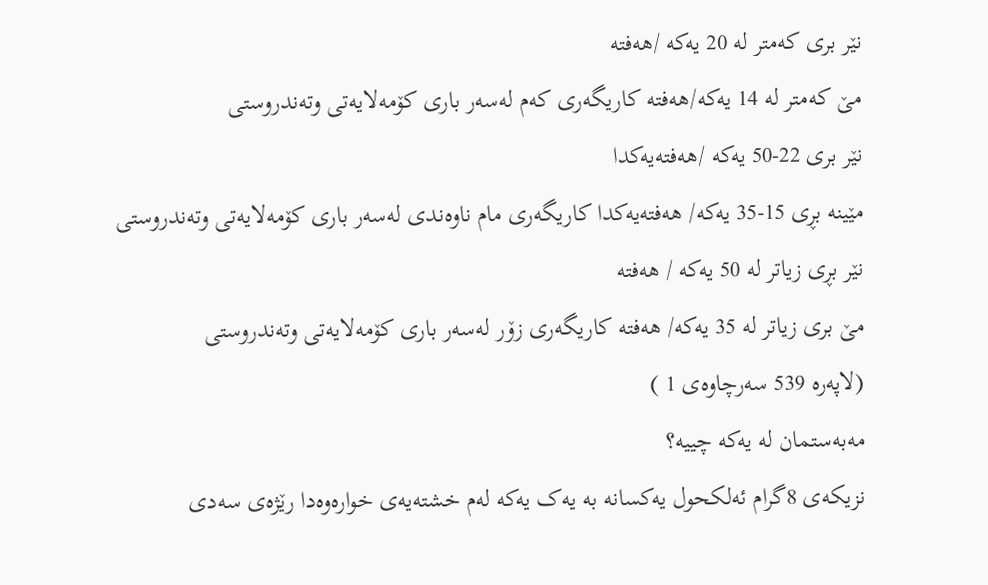نێر بری کەمتر لە 20 یەکە /هەفتە
مێ کەمتر لە 14 یەکە/هەفتە کاریگەری کەم لەسەر باری کۆمەلایەتی وتەندروستی
نێر بری 22-50 یەکە /هەفتەیەکدا
مێینە بڕی 15-35 یەکە/ هەفتەیەکدا کاریگەری مام ناوەندی لەسەر باری کۆمەلایەتی وتەندروستی
نێر بڕی زیاتر لە 50 یەکە / هەفتە
مێ بری زیاتر لە 35 یەکە/ هەفتە کاریگەری زۆر لەسەر باری کۆمەلایەتی وتەندروستی
(لاپەرە 539 سەرچاوەی 1 )
مەبەستمان لە یەکە چییە؟
نزیکەی 8گرام ئەلکحول یەکسانە بە یەک یەکە لەم خشتەیەی خوارەوەدا رێژەی سەدی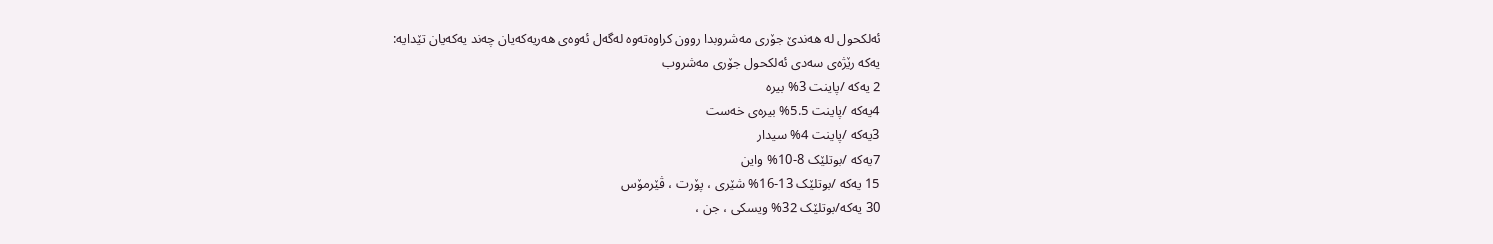ئەلکحول لە هەندێ جۆری مەشروبدا روون کراوەتەوە لەگەل ئەوەی هەریەکەیان چەند یەکەیان تێدایە:
یەکە رێژەی سەدی ئەلکحول جۆری مەشروب
2 یەکە /پاینت 3% بیرە
4یەکە /پاینت 5.5% بیرەی خەست
3یەکە /پاینت 4% سیدار
7یەکە /بوتلێک 8-10% واین
15 یەکە /بوتلێک 13-16% شێری ، پۆرت ، ڤێرمۆس
30 یەکە/بوتلێک 32% ویسکی ، جن ،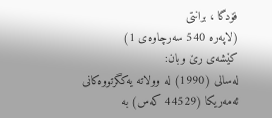فۆدگا ، برانتی
(لاپەرە 540 سەرچاوەی 1)
کێشەی رێ وبان:
لەسالی (1990) لە وولاتە یەکگرتووەکانی ئەمەریکا (44529 کەس) بە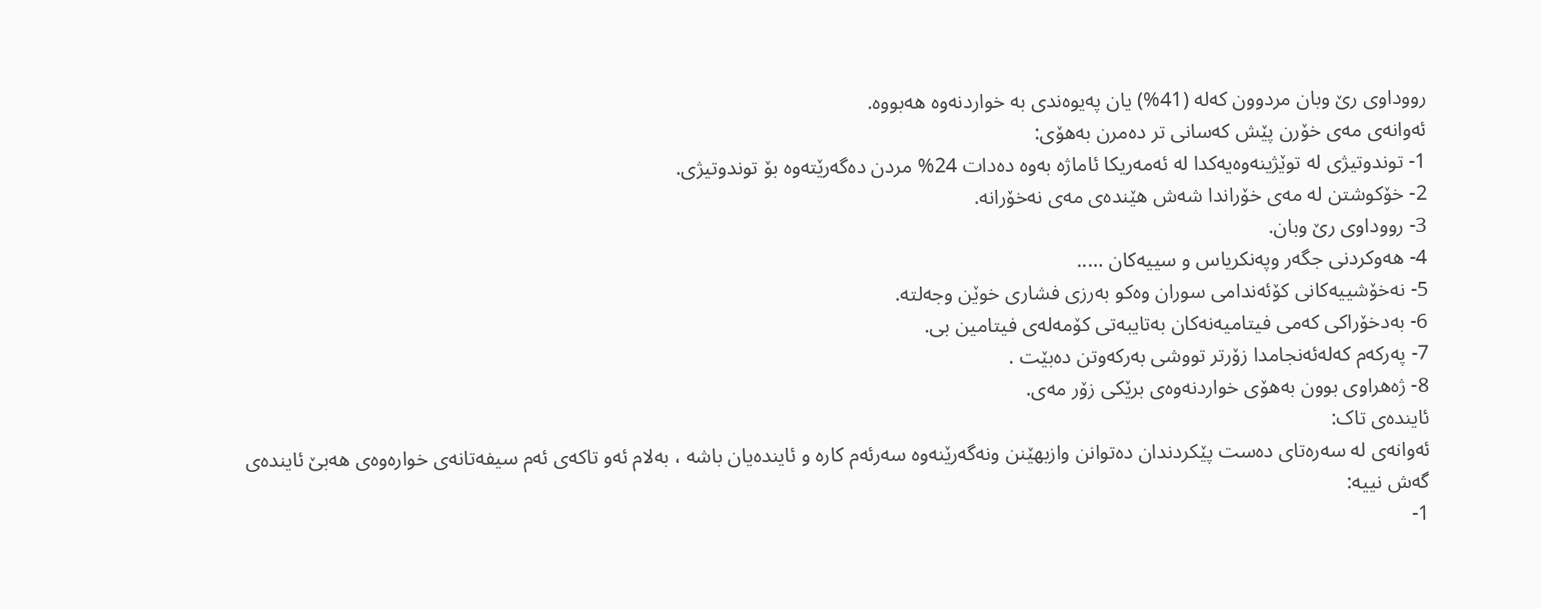رووداوی رێ وبان مردوون کەلە (41%) یان پەیوەندی بە خواردنەوە هەبووە.
ئەوانەی مەی خۆرن پێش کەسانی تر دەمرن بەهۆی:
1- توندوتیژی لە توێژینەوەیەکدا لە ئەمەریکا ئاماژە بەوە دەدات 24% مردن دەگەرێتەوە بۆ توندوتیژی.
2- خۆکوشتن لە مەی خۆراندا شەش هێندەی مەی نەخۆرانە.
3- رووداوی رێ وبان.
4- هەوکردنی جگەر وپەنکریاس و سییەکان …..
5- نەخۆشییەکانی کۆئەندامی سوران وەکو بەرزی فشاری خوێن وجەلتە.
6- بەدخۆراکی کەمی فیتامیەنەکان بەتایبەتی کۆمەلەی فیتامین بی.
7- پەرکەم کەلەئەنجامدا زۆرتر تووشی بەرکەوتن دەبێت .
8- ژەهراوی بوون بەهۆی خواردنەوەی برێکی زۆر مەی.
ئایندەی تاک:
ئەوانەی لە سەرەتای دەست پێکردندان دەتوانن وازبهێنن ونەگەرێنەوە سەرئەم کارە و ئایندەیان باشە ، بەلام ئەو تاکەی ئەم سیفەتانەی خوارەوەی هەبێ ئایندەی گەش نییە:
1-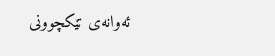ئەوانەی تێکچوونی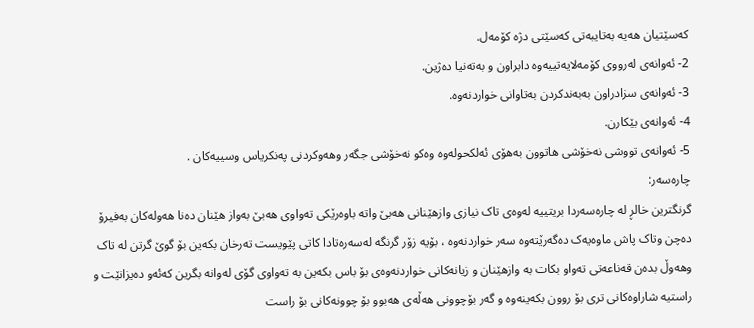کەسێتیان هەیە بەتایبەتی کەسێتی دژە کۆمەل.
2- ئەوانەی لەرووی کۆمەلایەتییەوە دابراون و بەتەنیا دەژین.
3- ئەوانەی سزادراون بەبەندکردن بەتاوانی خواردنەوە.
4- ئەوانەی بێکارن.
5- ئەوانەی تووشی نەخۆشی هاتوون بەهۆی ئەلکحولەوە وەکو نەخۆشی جگەر وهەوکردنی پەنکریاس وسییەکان .
چارەسەر:
گرنگترین خالڕ لە چارەسەردا بریتییە لەوەی تاک نیازی وازهێنانی هەبێ واتە باوەرێکی تەواوی هەبێ بەواز هێنان دەنا هەولەکان بەفیرۆ دەچن وتاک پاش ماوەیەک دەگەرێتەوە سەر خواردنەوە ، بۆیە زۆر گرنگە لەسەرەتادا کاتی پێویست تەرخان بکەین بۆ گوێ گرتن لە تاک وهەوڵ بدەن قەناعەتی تەواو بکات بە وازهێنان و زیانەکانی خواردنەوەی بۆ باس بکەین بە تەواوی گۆی لەوانە بگرین کەئەو دەیزانێت و راستیە شاراوەکانی تری بۆ روون بکەینەوە و گەر بۆچوونی هەڵەی هەبوو بۆ چوونەکانی بۆ راست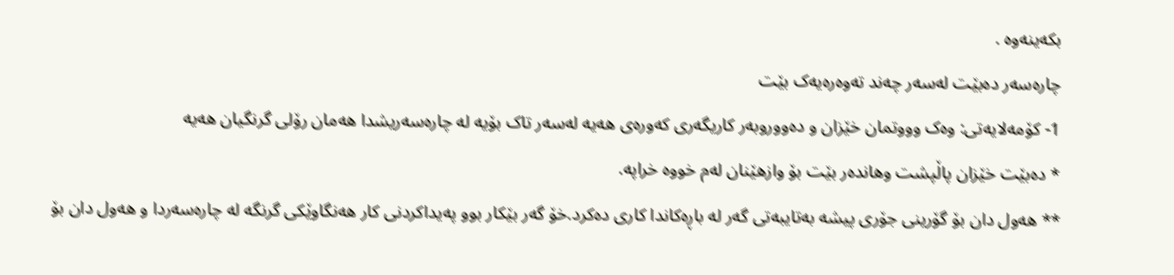بکەینەوە .
چارەسەر دەبێت لەسەر چەند تەوەرەیەک بێت
1- کۆمەلایەتی: وەک وووتمان خێزان و دەووروبەر کاریگەری کەورەی هەیە لەسەر تاک بۆیە لە چارەسەریشدا هەمان رۆلی گرنگیان هەیە
* دەبێت خێزان پاڵپشت وهاندەر بێت بۆ وازهێنان لەم خووە خراپە.
** هەول دان بۆ گۆرینی جۆری پیشە بەتایبەتی گەر لە باڕەکاندا کاری دەکرد.خۆ گەر بێکار بوو پەیداکردنی کار هەنگاوێکی گرنگە لە چارەسەردا و هەول دان بۆ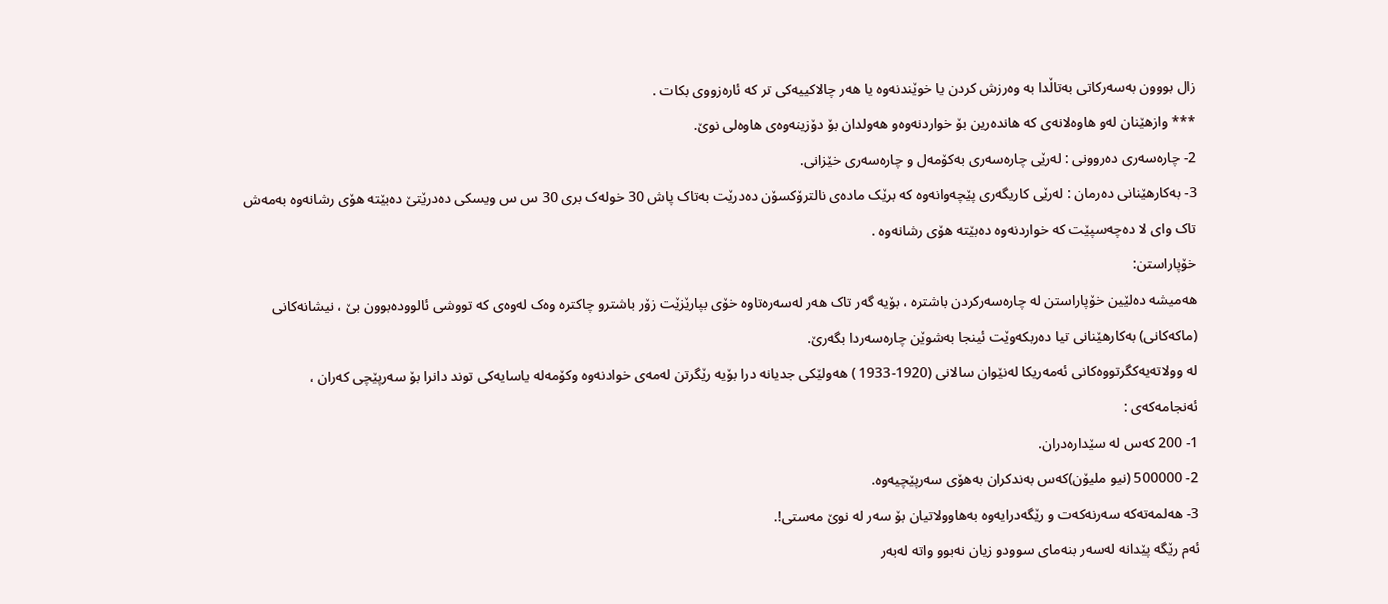زال بووون بەسەرکاتی بەتاڵدا بە وەرزش کردن یا خوێندنەوە یا هەر چالاکییەکی تر کە ئارەزووی بکات .
*** وازهێنان لەو هاوەلانەی کە هاندەرین بۆ خواردنەوەو هەولدان بۆ دۆزینەوەی هاوەلی نوێ.
2- چارەسەری دەروونی : لەرێی چارەسەری بەکۆمەل و چارەسەری خێزانی.
3- بەکارهێنانی دەرمان : لەرێی کاریگەری پێچەوانەوە کە برێک مادەی نالترۆکسۆن دەدرێت بەتاک پاش 30 خولەک بری 30 س س ویسکی دەدرێتێ دەبێتە هۆی رشانەوە بەمەش تاک وای لا دەچەسپێت کە خواردنەوە دەبێتە هۆی رشانەوە .
خۆپاراستن:
هەمیشە دەلێین خۆپاراستن لە چارەسەرکردن باشترە ، بۆیە گەر تاک هەر لەسەرەتاوە خۆی بپارێزێت زۆر باشترو چاکترە وەک لەوەی کە تووشی ئالوودەبوون بێ ، نیشانەکانی (ماکەکانی) بەکارهێنانی تیا دەربکەوێت ئینجا بەشوێن چارەسەردا بگەرێ.
لە وولاتەیەکگرتووەکانی ئەمەریکا لەنێوان سالانی (1920-1933 ) هەولێکی جدیانە درا بۆیە رێگرتن لەمەی خوادنەوە وکۆمەلە یاسایەکی توند دانرا بۆ سەرپێچی کەران ، ئەنجامەکەی :
1- 200 کەس لە سێدارەدران.
2- 500000 (نیو ملیۆن)کەس بەندکران بەهۆی سەرپێچیەوە.
3- هەلمەتەکە سەرنەکەت و رێگەدرایەوە بەهاوولاتیان بۆ سەر لە نوێ مەستی!.
ئەم رێگە پێدانە لەسەر بنەمای سوودو زیان نەبوو واتە لەبەر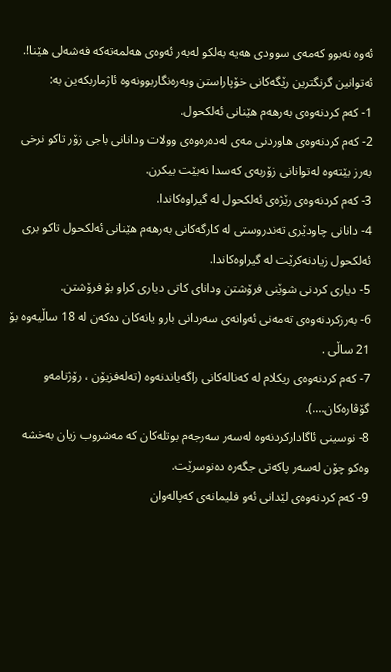ئەوە نەبوو کەمەی سوودی هەیە بەلکو لەبەر ئەوەی هەلمەتەکە فەشەلی هێنا!.
ئەتوانین گرنگترین رێگەکانی خۆپاراستن وبەرەنگاربوونەوە ئاژماربکەین بە:
1- کەم کردنەوەی بەرهەم هێنانی ئەلکحول.
2- کەم کردنەوەی هاوردنی مەی لەدەرەوەی وولات ودانانی باجی زۆر تاکو نرخی بەرز بێتەوە لەتوانانی زۆربەی کەسدا نەبێت بیکرن.
3- کەم کردنەوەی رێژەی ئەلکحول لە گیراوەکاندا.
4- دانانی چاودێری تەندروستی لە کارگەکانی بەرهەم هێنانی ئەلکحول تاکو بری ئەلکحول زیادنەکرێت لە گیراوەکاندا.
5- دیاری کردنی شوێنی فرۆشتن ودانای کاتی دیاری کراو بۆ فرۆشتن.
6- بەرزکردنەوەی تەمەنی ئەوانەی سەردانی بارو یانەکان دەکەن لە 18 ساڵیەوە بۆ 21 ساڵی .
7- کەم کردنەوەی ریکلام لە کەنالەکانی راگەیاندنەوە (تەلەفزیۆن ، رۆژنامەو گۆڤارەکان….).
8- نوسینی ئاگادارکردنەوە لەسەر سەرجەم بوتلەکان کە مەشروب زیان بەخشە وەکو چۆن لەسەر پاکەتی جگەرە دەنوسرێت.
9- کەم کردنەوەی لێدانی ئەو فلیمانەی کەپالەوان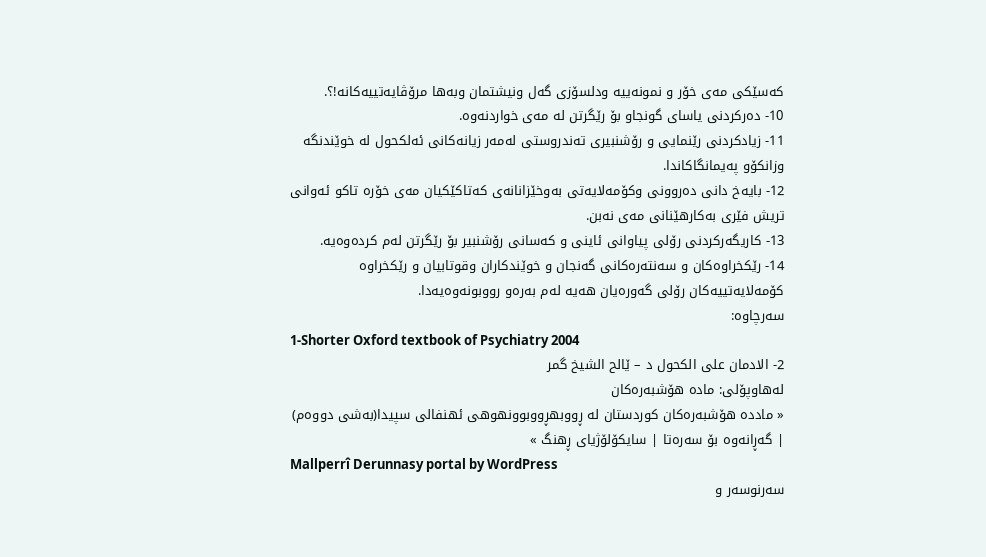کەسێکی مەی خۆر و نمونەییە ودلسۆزی گەل ونیشتمان وبەها مرۆڤایەتییەکانە!؟.
10- دەرکردنی یاسای گونجاو بۆ رێگرتن لە مەی خواردنەوە.
11- زیادکردنی رێنمایی و رۆشنبیری تەندروستی لەمەر زیانەکانی ئەلکحول لە خوێندنگە وزانکۆو پەیمانگاکاندا.
12- بایەخ دانی دەروونی وکۆمەلایەتی بەوخێزانانەی کەتاکێکیان مەی خۆرە تاکو ئەوانی تریش فێری بەکارهێنانی مەی نەبن.
13- کاریگەرکردنی رۆلی پیاوانی ئاینی و کەسانی رۆشنبیر بۆ رێگرتن لەم کردەوەیە.
14- رێکخراوەکان و سەنتەرەکانی گەنجان و خوێندکاران وقوتابیان و رێکخراوە کۆمەلایەتییەکان رۆلی گەورەیان هەیە لەم بەرەو رووبونەوەیەدا.
سەرچاوە:
1-Shorter Oxford textbook of Psychiatry 2004
2- الادمان على الکحول د – ێالح الشیخ گمر
لەهاوپۆلی: مادە هۆشبەرەکان
« ماددە هۆشبەرەکان كوردستان له ڕووبهڕووبوونهوهی ئهنفالی سپیدا(بەشی دووەم) | گەڕانەوە بۆ سەرەتا | سایکۆلۆژیای ڕهنگ »
Mallperrî Derunnasy portal by WordPress
سەرنوسەر و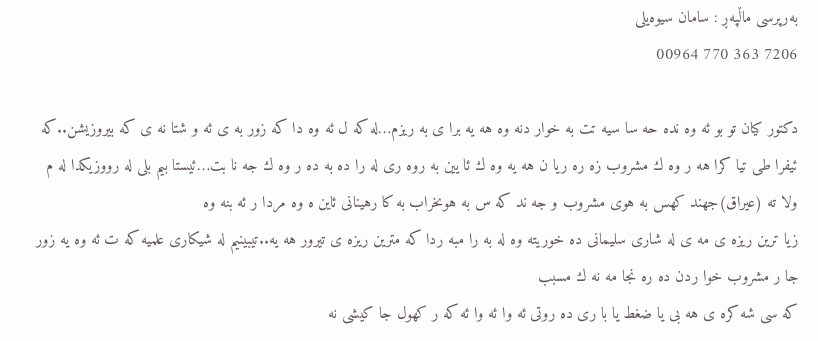بەرپرسی ماڵپەڕ : سامان سیوەیلی
7206 363 770 00964

دكتور كيان تو بو ئه وه نده حه سا سيه تت به خوار دنه وه هه يه برا ى به ريزم…له كه ل ئه وه دا كه زور به ى ئه و شتا نه ى كه بيروزيشن..كه ئيفرا طى تيا كرا هه ر وه ك مشروب زه ره ريا ن هه يه وه ك ئا يين به روه رى له را ده به ده ر وه ك جه نا بت…ئيستا بيم بلى له رووزيكدا له م ولا ته (عيراق)جهند كهس به هوى مشروب و جه ند كه س به هوىخراب به كا رهينانى ئاين ه وه مردا ر ئه بنه وه
زيا ترين ريزه ى مه ى له شارى سليمانى ده خوريته وه له به را مبه ردا كه مترين ريزه ى تيرور هه يه..تيبينيم له شيكارى علميه كه ت ئه وه يه زور جا ر مشروب خوا ردن ده ره نجا مه نه ك مسبب
كه سى شه كره ى هه بى يا ضغط يا با رى ده روتى ئه وا ئه وا ئه كه ر كهول جا كيشى نه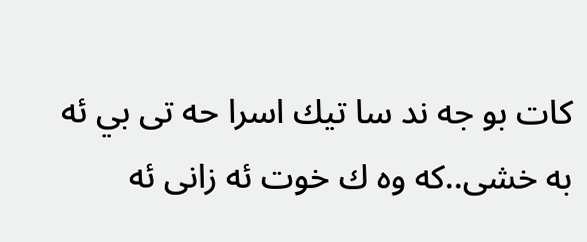كات بو جه ند سا تيك اسرا حه تى بي ئه به خشى..كه وه ك خوت ئه زانى ئه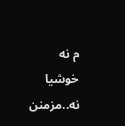م نه خوشيا نه..مزمنن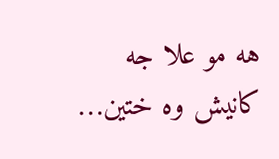هه مو علا جه كانيش وه ختين…